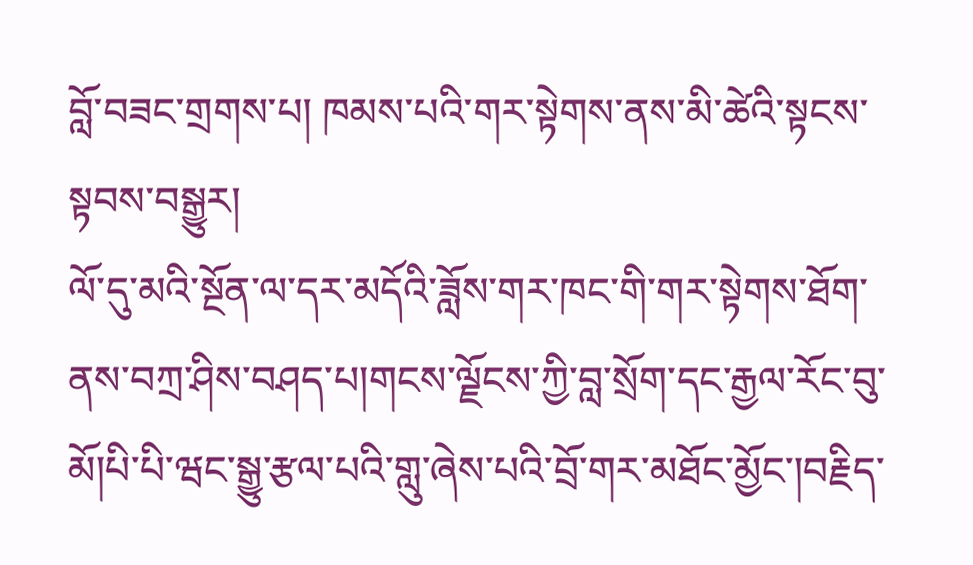བློ་བཟང་གྲགས་པ། ཁམས་པའི་གར་སྟེགས་ནས་མི་ཚེའི་སྟངས་སྟབས་བསྒྱུར།
ལོ་དུ་མའི་སྔོན་ལ་དར་མདོའི་ཟློས་གར་ཁང་གི་གར་སྟེགས་ཐོག་ནས་བཀྲ་ཤིས་བཤད་པ།གངས་ལྗོངས་ཀྱི་བླ་སྲོག་དང་རྒྱལ་རོང་བུ་མོ།པི་པི་ཝང་སྒྱུ་རྩལ་པའི་གླུ་ཞེས་པའི་བྲོ་གར་མཐོང་མྱོང་།བརྗིད་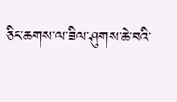ཅིང་ཆགས་ལ་ཟིལ་ཤུགས་ཆེ་བའི་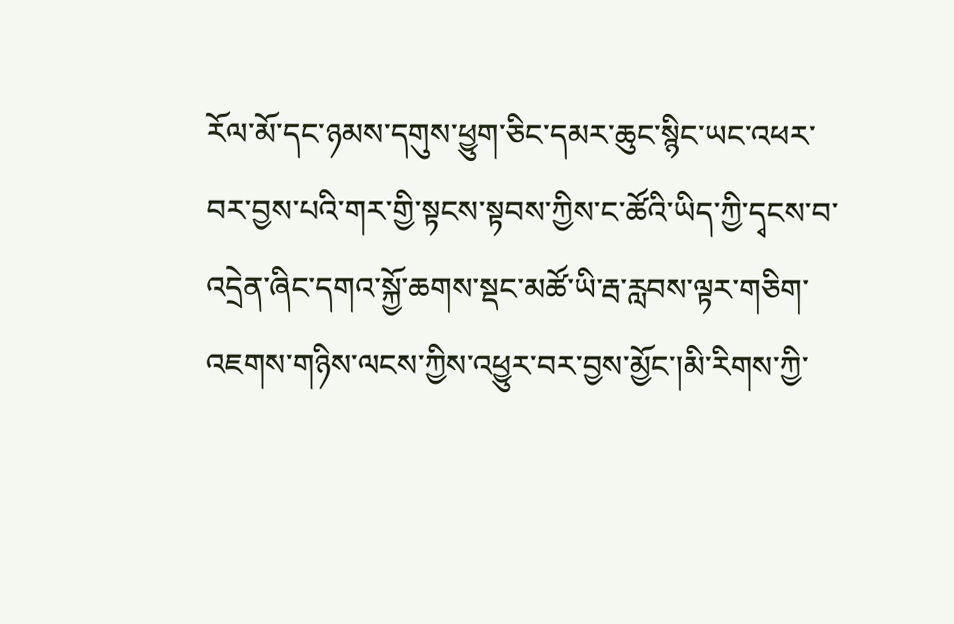རོལ་མོ་དང་ཉམས་དགུས་ཕྱུག་ཅིང་དམར་ཆུང་སྙིང་ཡང་འཕར་བར་བྱས་པའི་གར་གྱི་སྟངས་སྟབས་ཀྱིས་ང་ཚོའི་ཡིད་ཀྱི་དྭངས་བ་འདྲེན་ཞིང་དགའ་སྐྱོ་ཆགས་སྡང་མཚོ་ཡི་རྦ་རླབས་ལྟར་གཅིག་འཇགས་གཉིས་ལངས་ཀྱིས་འཕྱུར་བར་བྱས་མྱོང་།མི་རིགས་ཀྱི་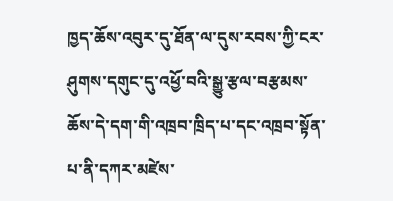ཁྱད་ཆོས་འབུར་དུ་ཐོན་ལ་དུས་རབས་ཀྱི་ངར་ཤུགས་དགུང་དུ་འཕྱོ་བའི་སྒྱུ་རྩལ་བརྩམས་ཆོས་དེ་དག་གི་འཁྲབ་ཁྲིད་པ་དང་འཁྲབ་སྟོན་པ་ནི་དཀར་མཛེས་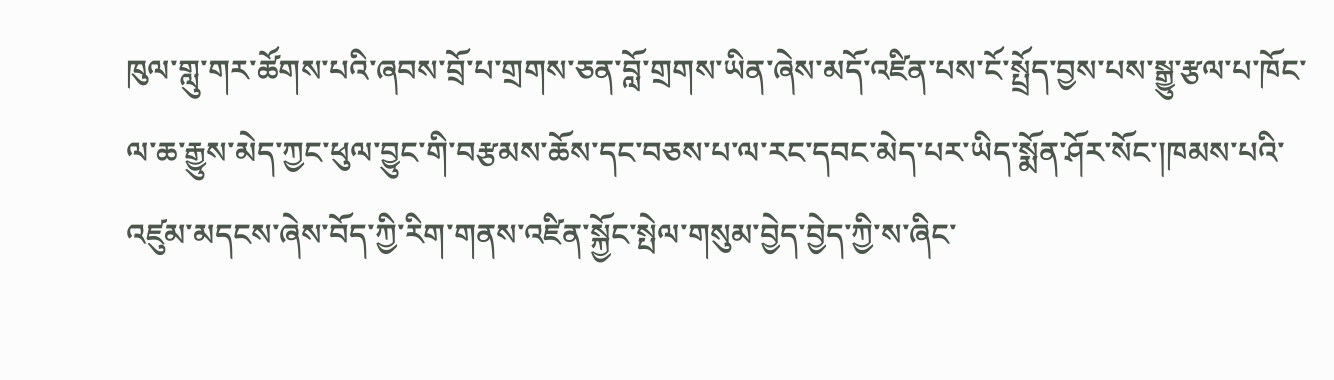ཁུལ་གླུ་གར་ཚོགས་པའི་ཞབས་བྲོ་པ་གྲགས་ཅན་བློ་གྲགས་ཡིན་ཞེས་མདོ་འཛིན་པས་ངོ་སྤྲོད་བྱས་པས་སྒྱུ་རྩལ་པ་ཁོང་ལ་ཆ་རྒྱུས་མེད་ཀྱང་ཕུལ་བྱུང་གི་བརྩམས་ཆོས་དང་བཅས་པ་ལ་རང་དབང་མེད་པར་ཡིད་སྨོན་ཤོར་སོང་།ཁམས་པའི་འཛུམ་མདངས་ཞེས་བོད་ཀྱི་རིག་གནས་འཛིན་སྐྱོང་སྤེལ་གསུམ་བྱེད་བྱེད་ཀྱི་ས་ཞིང་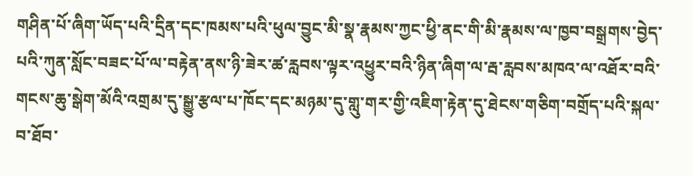གཤིན་པོ་ཞིག་ཡོད་པའི་དྲིན་དང་ཁམས་པའི་ཕུལ་བྱུང་མི་སྣ་རྣམས་ཀྱང་ཕྱི་ནང་གི་མི་རྣམས་ལ་ཁྱབ་བསྒྲགས་བྱེད་པའི་ཀུན་སློང་བཟང་པོ་ལ་བརྟེན་ནས་ཉི་ཟེར་ཚ་རླབས་ལྟར་འཕྱུར་བའི་ཉིན་ཞིག་ལ་རྦ་རླབས་མཁའ་ལ་འཐོར་བའི་གངས་ཆུ་སྒེག་མོའི་འགྲམ་དུ་སྒྱུ་རྩལ་པ་ཁོང་དང་མཉམ་དུ་གླུ་གར་གྱི་འཇིག་རྟེན་དུ་ཐེངས་གཅིག་བགྲོད་པའི་སྐལ་བ་ཐོབ་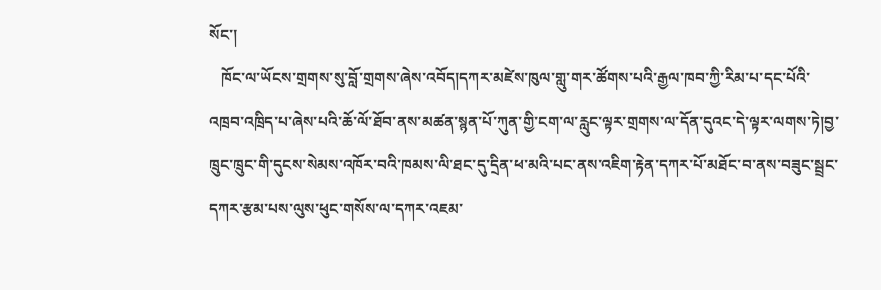སོང་།
   ཁོང་ལ་ཡོངས་གྲགས་སུ་བློ་གྲགས་ཞེས་འབོད།དཀར་མཛེས་ཁུལ་གླུ་གར་ཚོགས་པའི་རྒྱལ་ཁབ་ཀྱི་རིམ་པ་དང་པོའི་འཁྲབ་འཁྲིད་པ་ཞེས་པའི་ཆོ་ལོ་ཐོབ་ནས་མཚན་སྙན་པོ་ཀུན་གྱི་ངག་ལ་རླུང་ལྟར་གྲགས་ལ་དོན་དུའང་དེ་ལྟར་ལགས་ཏེ།བྱ་ཁྲུང་ཁྲུང་གི་དུངས་སེམས་འཁོར་བའི་ཁམས་ལི་ཐང་དུ་དྲིན་ཕ་མའི་པང་ནས་འཇིག་རྟེན་དཀར་པོ་མཐོང་བ་ནས་བཟུང་སྦྲང་དཀར་རྩམ་པས་ལུས་ཕུང་གསོས་ལ་དཀར་འཇམ་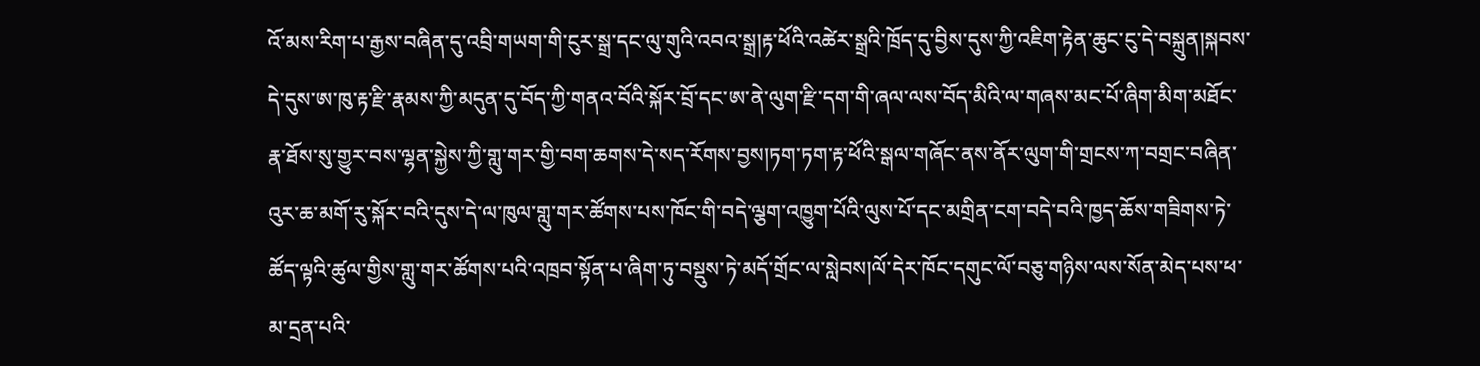འོ་མས་རིག་པ་རྒྱས་བཞིན་དུ་འབྲི་གཡག་གི་ངུར་སྒྲ་དང་ལུ་གུའི་འབའ་སྒྲ།རྟ་ཕོའི་འཚེར་སྒྲའི་ཁྲོད་དུ་བྱིས་དུས་ཀྱི་འཇིག་རྟེན་ཆུང་ངུ་དེ་བསྐྲུན།སྐབས་དེ་དུས་ཨ་ཁུ་རྟ་རྫི་རྣམས་ཀྱི་མདུན་དུ་བོད་ཀྱི་གནའ་བོའི་སྐོར་བྲོ་དང་ཨ་ནེ་ལུག་རྫི་དག་གི་ཞལ་ལས་བོད་མིའི་ལ་གཞས་མང་པོ་ཞིག་མིག་མཐོང་རྣ་ཐོས་སུ་གྱུར་བས་ལྷན་སྐྱེས་ཀྱི་གླུ་གར་གྱི་བག་ཆགས་དེ་སད་རོགས་བྱས།ཏག་ཏག་རྟ་ཕོའི་སྒལ་གཞོང་ནས་ནོར་ལུག་གི་གྲངས་ཀ་བགྲང་བཞིན་འུར་ཆ་མགོ་རུ་སྐོར་བའི་དུས་དེ་ལ་ཁུལ་གླུ་གར་ཚོགས་པས་ཁོང་གི་བདེ་ལྕག་འཁྱུག་པོའི་ལུས་པོ་དང་མགྲིན་ངག་བདེ་བའི་ཁྱད་ཆོས་གཟིགས་ཏེ་ཚོད་ལྟའི་ཚུལ་གྱིས་གླུ་གར་ཚོགས་པའི་འཁྲབ་སྟོན་པ་ཞིག་ཏུ་བསྡུས་ཏེ་མདོ་གྲོང་ལ་སླེབས།ལོ་དེར་ཁོང་དགུང་ལོ་བཅུ་གཉིས་ལས་སོན་མེད་པས་ཕ་མ་དྲན་པའི་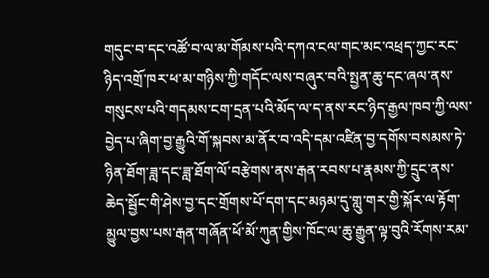གདུང་བ་དང་འཚོ་བ་ལ་མ་གོམས་པའི་དཀའ་ངལ་གང་མང་འཕྲད་ཀྱང་རང་ཉིད་འགྲོ་ཁར་ཕ་མ་གཉིས་ཀྱི་གདོང་ལས་བཞུར་བའི་སྤྱན་ཆུ་དང་ཞལ་ནས་གསུངས་པའི་གདམས་ངག་དྲན་པའི་མོད་ལ་ད་ནས་རང་ཉིད་རྒྱལ་ཁབ་ཀྱི་ལས་བྱེད་པ་ཞིག་བྱ་རྒྱུའི་གོ་སྐབས་མ་ནོར་བ་འདི་དམ་འཛིན་བྱ་དགོས་བསམས་ཏེ་ཉིན་ཐོག་ཟླ་དང་ཟླ་ཐོག་ལོ་བརྩེགས་ནས་རྒན་རབས་པ་རྣམས་ཀྱི་དྲུང་ནས་ཆེད་སྦྱོང་གི་ཤེས་བྱ་དང་གྲོགས་པོ་དག་དང་མཉམ་དུ་གླུ་གར་གྱི་སྐོར་ལ་རྟོག་མྱུལ་བྱས་པས་རྒན་གཞོན་ཕོ་མོ་ཀུན་གྱིས་ཁོང་ལ་ཆུ་རྒྱུན་ལྟ་བུའི་རོགས་རམ་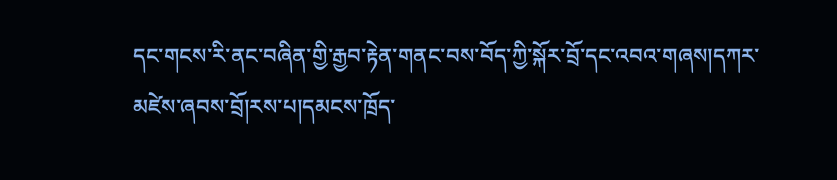དང་གངས་རི་ནང་བཞིན་གྱི་རྒྱབ་རྟེན་གནང་བས་བོད་ཀྱི་སྐོར་བྲོ་དང་འབའ་གཞས།དཀར་མཛེས་ཞབས་བྲོ།རས་པ།དམངས་ཁྲོད་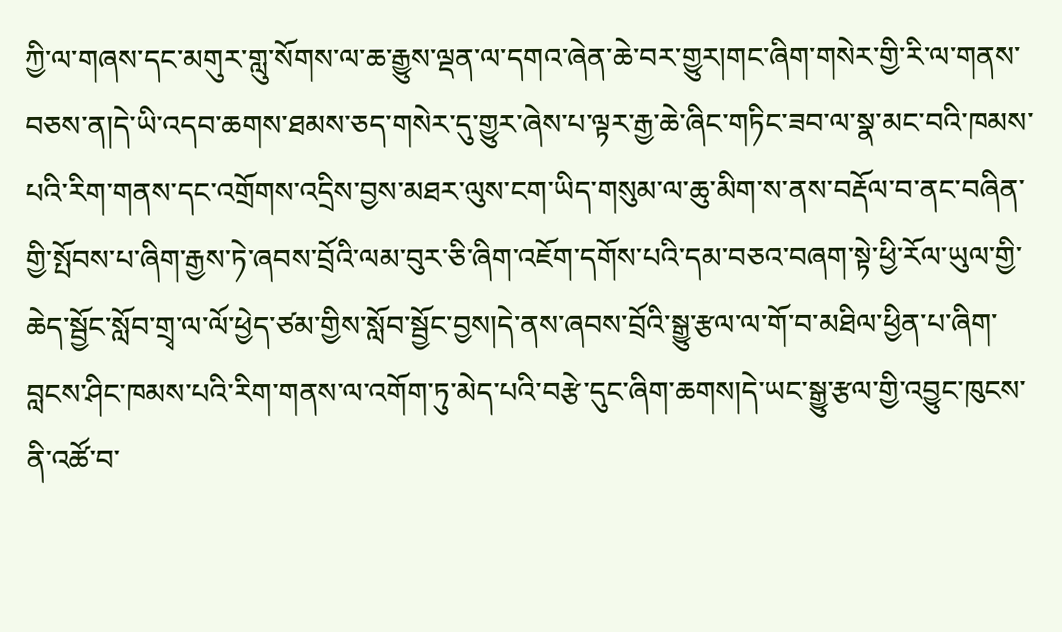ཀྱི་ལ་གཞས་དང་མགུར་གླུ་སོགས་ལ་ཆ་རྒྱུས་ལྡན་ལ་དགའ་ཞེན་ཆེ་བར་གྱུར།གང་ཞིག་གསེར་གྱི་རི་ལ་གནས་བཅས་ན།དེ་ཡི་འདབ་ཆགས་ཐམས་ཅད་གསེར་དུ་གྱུར་ཞེས་པ་ལྟར་རྒྱ་ཆེ་ཞིང་གཏིང་ཟབ་ལ་སྣ་མང་བའི་ཁམས་པའི་རིག་གནས་དང་འགྲོགས་འདྲིས་བྱས་མཐར་ལུས་ངག་ཡིད་གསུམ་ལ་ཆུ་མིག་ས་ནས་བརྡོལ་བ་ནང་བཞིན་གྱི་སྤོབས་པ་ཞིག་རྒྱས་ཏེ་ཞབས་བྲོའི་ལམ་བུར་ཅི་ཞིག་འཇོག་དགོས་པའི་དམ་བཅའ་བཞག་སྟེ་ཕྱི་རོལ་ཡུལ་གྱི་ཆེད་སྦྱོང་སློབ་གྲྭ་ལ་ལོ་ཕྱེད་ཙམ་གྱིས་སློབ་སྦྱོང་བྱས།དེ་ནས་ཞབས་བྲོའི་སྒྱུ་རྩལ་ལ་གོ་བ་མཐིལ་ཕྱིན་པ་ཞིག་བླངས་ཤིང་ཁམས་པའི་རིག་གནས་ལ་འགོག་ཏུ་མེད་པའི་བརྩེ་དུང་ཞིག་ཆགས།དེ་ཡང་སྒྱུ་རྩལ་གྱི་འབྱུང་ཁུངས་ནི་འཚོ་བ་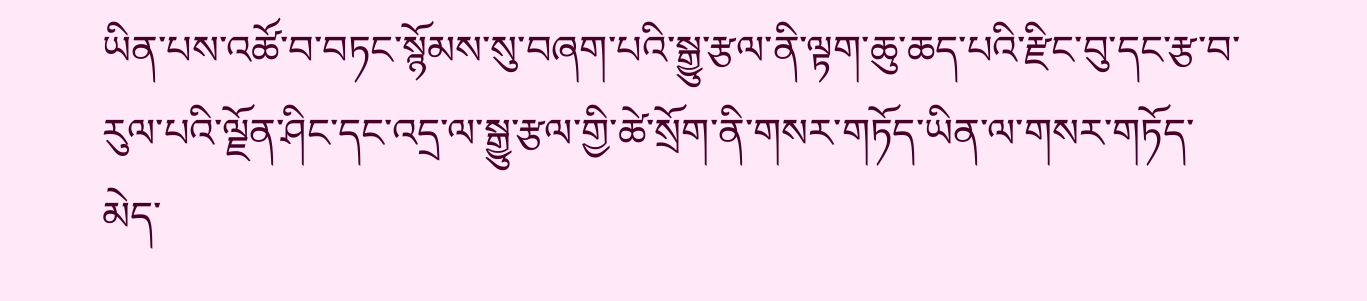ཡིན་པས་འཚོ་བ་བཏང་སྙོམས་སུ་བཞག་པའི་སྒྱུ་རྩལ་ནི་ལྟག་ཆུ་ཆད་པའི་རྫིང་བུ་དང་རྩ་བ་རུལ་པའི་ལྗོན་ཤིང་དང་འདྲ་ལ་སྒྱུ་རྩལ་གྱི་ཚེ་སྲོག་ནི་གསར་གཏོད་ཡིན་ལ་གསར་གཏོད་མེད་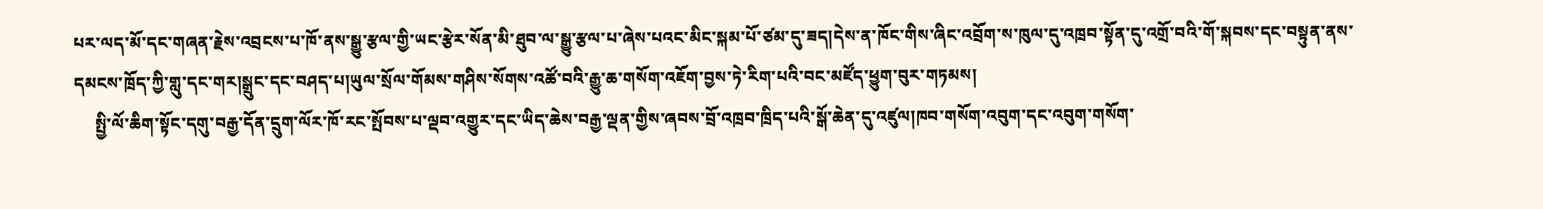པར་ལད་མོ་དང་གཞན་རྗེས་འབྲངས་པ་ཁོ་ནས་སྒྱུ་རྩལ་གྱི་ཡང་རྩེར་སོན་མི་ཐུབ་ལ་སྒྱུ་རྩལ་པ་ཞེས་པའང་མིང་སྐམ་པོ་ཙམ་དུ་ཟད།དེས་ན་ཁོང་གིས་ཞིང་འབྲོག་ས་ཁུལ་དུ་འཁྲབ་སྟོན་དུ་འགྲོ་བའི་གོ་སྐབས་དང་བསྟུན་ནས་དམངས་ཁྲོད་ཀྱི་གླུ་དང་གར།སྒྲུང་དང་བཤད་པ།ཡུལ་སྲོལ་གོམས་གཤིས་སོགས་འཚོ་བའི་རྒྱུ་ཆ་གསོག་འཇོག་བྱས་ཏེ་རིག་པའི་བང་མཛོད་ཕྱུག་བུར་གཏམས།
     སྤྱི་ལོ་ཆིག་སྟོང་དགུ་བརྒྱ་དོན་དྲུག་ལོར་ཁོ་རང་སྤོབས་པ་ལྡབ་འགྱུར་དང་ཡིད་ཆེས་བརྒྱ་ལྡན་གྱིས་ཞབས་བྲོ་འཁྲབ་ཁྲིད་པའི་སྒོ་ཆེན་དུ་འཛུལ།ཁབ་གསོག་འབུག་དང་འབུག་གསོག་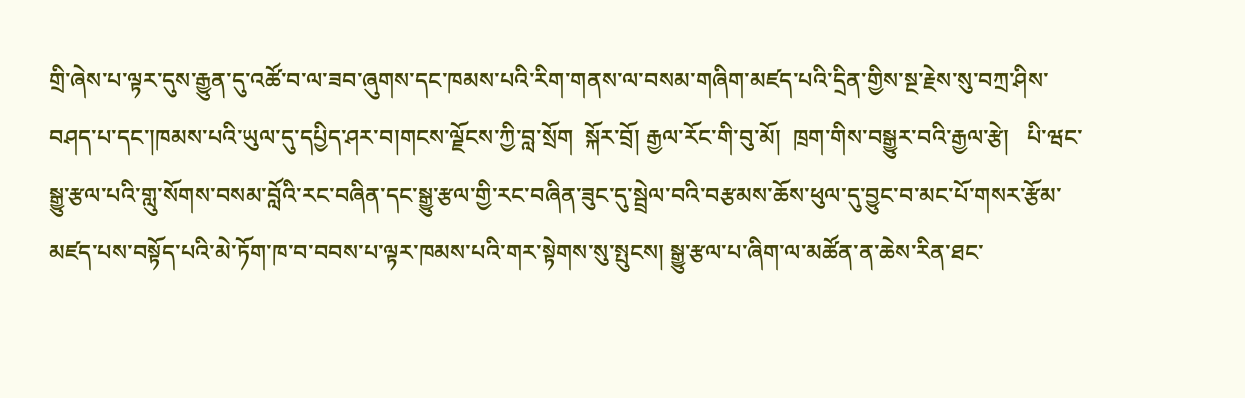གྲི་ཞེས་པ་ལྟར་དུས་རྒྱུན་དུ་འཚོ་བ་ལ་ཟབ་ཞུགས་དང་ཁམས་པའི་རིག་གནས་ལ་བསམ་གཞིག་མཛད་པའི་དྲིན་གྱིས་སྔ་རྗེས་སུ་བཀྲ་ཤིས་བཤད་པ་དང་།ཁམས་པའི་ཡུལ་དུ་དཔྱིད་ཤར་བ།གངས་ལྗོངས་ཀྱི་བླ་སྲོག  སྐོར་བྲོ། རྒྱལ་རོང་གི་བུ་མོ།  ཁྲག་གིས་བསྒྱུར་བའི་རྒྱལ་རྩེ།   པི་ཝང་སྒྱུ་རྩལ་པའི་གླུ་སོགས་བསམ་བློའི་རང་བཞིན་དང་སྒྱུ་རྩལ་གྱི་རང་བཞིན་ཟུང་དུ་སྦྲེལ་བའི་བརྩམས་ཆོས་ཕུལ་དུ་བྱུང་བ་མང་པོ་གསར་རྩོམ་མཛད་པས་བསྟོད་པའི་མེ་ཏོག་ཁ་བ་བབས་པ་ལྟར་ཁམས་པའི་གར་སྟེགས་སུ་སྤུངས། སྒྱུ་རྩལ་པ་ཞིག་ལ་མཚོན་ན་ཆེས་རིན་ཐང་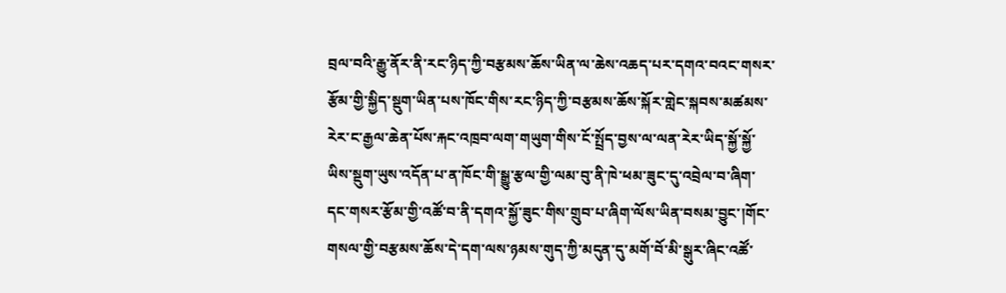བྲལ་བའི་རྒྱུ་ནོར་ནི་རང་ཉིད་ཀྱི་བརྩམས་ཆོས་ཡིན་ལ་ཆེས་འཆད་པར་དགའ་བའང་གསར་རྩོམ་གྱི་སྐྱིད་སྡུག་ཡིན་པས་ཁོང་གིས་རང་ཉིད་ཀྱི་བརྩམས་ཆོས་སྐོར་གླེང་སྐབས་མཚམས་རེར་ང་རྒྱལ་ཆེན་པོས་རྐང་འཁྲབ་ལག་གཡུག་གིས་ངོ་སྤྲོད་བྱས་ལ་ལན་རེར་ཡིད་སྐྱོ་སྐྱོ་ཡིས་སྡུག་ཡུས་འདོན་པ་ན་ཁོང་གི་སྒྱུ་རྩལ་གྱི་ལམ་བུ་ནི་ཁེ་ཕམ་ཟུང་དུ་འབྲེལ་བ་ཞིག་དང་གསར་རྩོམ་གྱི་འཚོ་བ་ནི་དགའ་སྐྱོ་ཟུང་གིས་གྲུབ་པ་ཞིག་ལོས་ཡིན་བསམ་བྱུང་།གོང་གསལ་གྱི་བརྩམས་ཆོས་དེ་དག་ལས་ཉམས་གུད་ཀྱི་མདུན་དུ་མགོ་བོ་མི་སྒུར་ཞིང་འཚོ་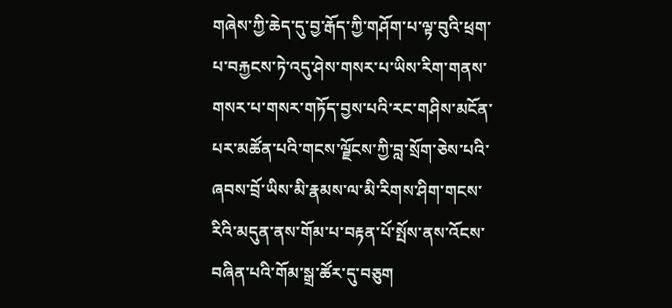གཞེས་ཀྱི་ཆེད་དུ་བྱ་རྒོད་ཀྱི་གཤོག་པ་ལྟ་བུའི་ཕྲག་པ་བརྐྱངས་ཏེ་འདུ་ཤེས་གསར་པ་ཡིས་རིག་གནས་གསར་པ་གསར་གཏོད་བྱས་པའི་རང་གཤིས་མངོན་པར་མཚོན་པའི་གངས་ལྗོངས་ཀྱི་བླ་སྲོག་ཅེས་པའི་ཞབས་བྲོ་ཡིས་མི་རྣམས་ལ་མི་རིགས་ཤིག་གངས་རིའི་མདུན་ནས་གོམ་པ་བརྟན་པོ་སྤོས་ནས་འོངས་བཞིན་པའི་གོམ་སྒྲ་ཚོར་དུ་བཅུག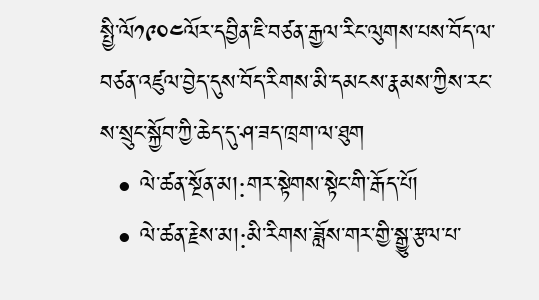སྤྱི་ལོ༡༩༠༤ལོར་དབྱིན་ཇི་བཙན་རྒྱལ་རིང་ལུགས་པས་བོད་ལ་བཙན་འཛུལ་བྱེད་དུས་བོད་རིགས་མི་དམངས་རྣམས་ཀྱིས་རང་ས་སྲུང་སྐྱོབ་ཀྱི་ཆེད་དུ་ཤ་ཟད་ཁྲག་ལ་ཐུག
  • ལེ་ཚན་སྔོན་མ།:གར་སྟེགས་སྟེང་གི་རྒོད་པོ།
  • ལེ་ཚན་རྗེས་མ།:མི་རིགས་ཟློས་གར་གྱི་སྒྱུ་རྩལ་པ་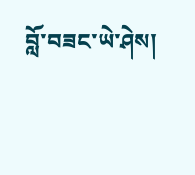བློ་བཟང་ཡེ་ཤེས།